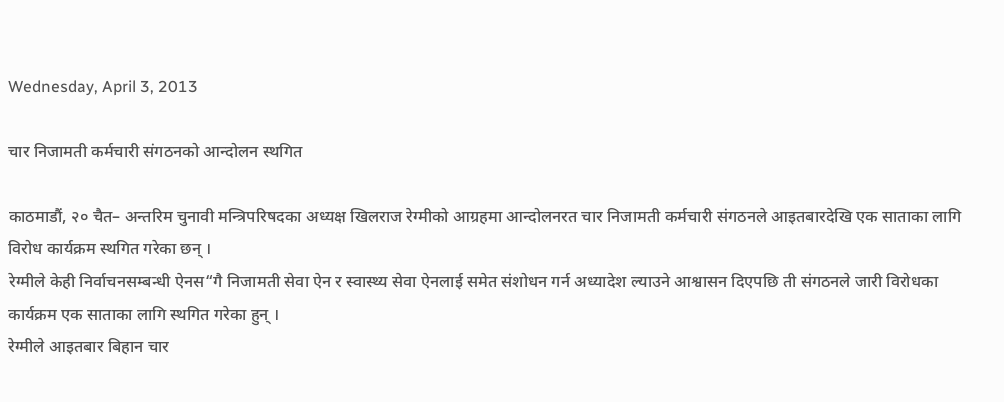Wednesday, April 3, 2013

चार निजामती कर्मचारी संगठनको आन्दोलन स्थगित

काठमाडौं, २० चैत– अन्तरिम चुनावी मन्त्रिपरिषदका अध्यक्ष खिलराज रेग्मीको आग्रहमा आन्दोलनरत चार निजामती कर्मचारी संगठनले आइतबारदेखि एक साताका लागि विरोध कार्यक्रम स्थगित गरेका छन् ।
रेग्मीले केही निर्वाचनसम्बन्धी ऐनस“गै निजामती सेवा ऐन र स्वास्थ्य सेवा ऐनलाई समेत संशोधन गर्न अध्यादेश ल्याउने आश्वासन दिएपछि ती संगठनले जारी विरोधका कार्यक्रम एक साताका लागि स्थगित गरेका हुन् ।
रेग्मीले आइतबार बिहान चार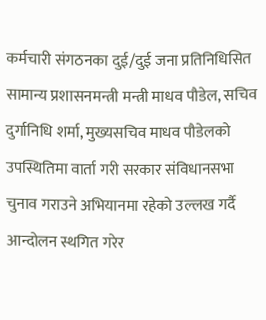कर्मचारी संगठनका दुई/दुई जना प्रतिनिधिसित सामान्य प्रशासनमन्त्री मन्त्री माधव पौडेल, सचिव दुर्गानिधि शर्मा, मुख्यसचिव माधव पौडेलको उपस्थितिमा वार्ता गरी सरकार संविधानसभा चुनाव गराउने अभियानमा रहेको उल्लख गर्दै आन्दोलन स्थगित गरेर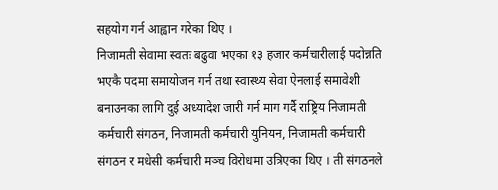सहयोग गर्न आह्वान गरेका थिए ।
निजामती सेवामा स्वतः बढुवा भएका १३ हजार कर्मचारीलाई पदोन्नति भएकै पदमा समायोजन गर्न तथा स्वास्थ्य सेवा ऐनलाई समावेशी बनाउनका लागि दुई अध्यादेश जारी गर्न माग गर्दै राष्ट्रिय निजामती कर्मचारी संगठन, निजामती कर्मचारी युनियन, निजामती कर्मचारी संगठन र मधेसी कर्मचारी मञ्च विरोधमा उत्रिएका थिए । ती संगठनले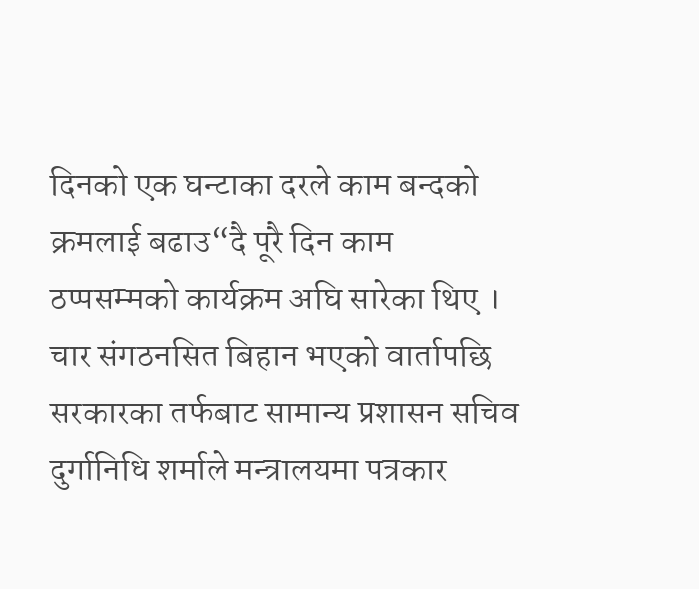दिनको एक घन्टाका दरले काम बन्दको क्रमलाई बढाउ“दै पूरै दिन काम ठप्पसम्मको कार्यक्रम अघि सारेका थिए ।
चार संगठनसित बिहान भएको वार्तापछि सरकारका तर्फबाट सामान्य प्रशासन सचिव दुर्गानिधि शर्माले मन्त्रालयमा पत्रकार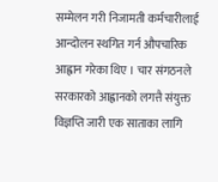सम्मेलन गरी निजामती कर्मचारीलाई आन्दोलन स्थगित गर्न औपचारिक आह्वान गरेका थिए । चार संगठनले सरकारको आह्वानको लगत्तै संयुक्त विज्ञप्ति जारी एक साताका लागि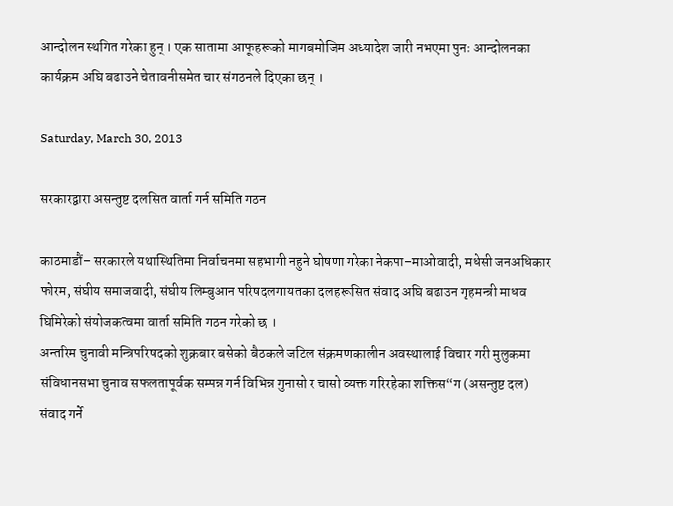आन्दोलन स्थगित गरेका हुन् । एक सातामा आफूहरूको मागबमोजिम अध्यादेश जारी नभएमा पुनः आन्दोलनका कार्यक्रम अघि बढाउने चेतावनीसमेत चार संगठनले दिएका छन् ।

Saturday, March 30, 2013

सरकारद्वारा असन्तुष्ट दलसित वार्ता गर्न समिति गठन

काठमाडौं– सरकारले यथास्थितिमा निर्वाचनमा सहभागी नहुने घोषणा गरेका नेकपा–माओवादी, मधेसी जनअधिकार फोरम, संघीय समाजवादी, संघीय लिम्बुआन परिषदलगायतका दलहरूसित संवाद अघि बढाउन गृहमन्त्री माधव घिमिरेको संयोजकत्वमा वार्ता समिति गठन गरेको छ ।
अन्तरिम चुनावी मन्त्रिपरिषदको शुक्रबार बसेको बैठकले जटिल संक्रमणकालीन अवस्थालाई विचार गरी मुलुकमा संविधानसभा चुनाव सफलतापूर्वक सम्पन्न गर्न विभिन्न गुनासो र चासो व्यक्त गरिरहेका शक्तिस“ग (असन्तुष्ट दल) संवाद गर्ने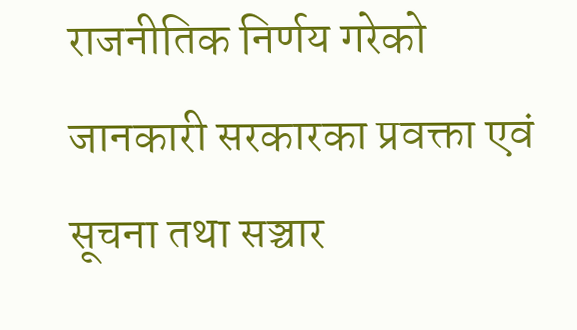राजनीतिक निर्णय गरेको जानकारी सरकारका प्रवक्ता एवं सूचना तथा सञ्चार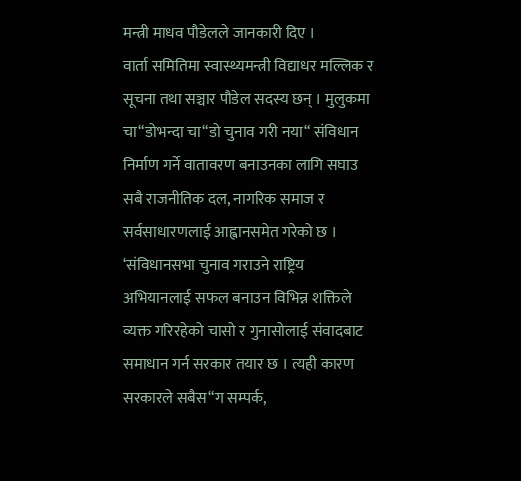मन्त्री माधव पौडेलले जानकारी दिए ।
वार्ता समितिमा स्वास्थ्यमन्त्री विद्याधर मल्लिक र सूचना तथा सञ्चार पौडेल सदस्य छन् । मुलुकमा चा“डोभन्दा चा“डो चुनाव गरी नया“ संविधान निर्माण गर्ने वातावरण बनाउनका लागि सघाउ सबै राजनीतिक दल, नागरिक समाज र सर्वसाधारणलाई आह्वानसमेत गरेको छ ।
‘संविधानसभा चुनाव गराउने राष्ट्रिय अभियानलाई सफल बनाउन विभिन्न शक्तिले व्यक्त गरिरहेको चासो र गुनासोलाई संवादबाट समाधान गर्न सरकार तयार छ । त्यही कारण सरकारले सबैस“ग सम्पर्क,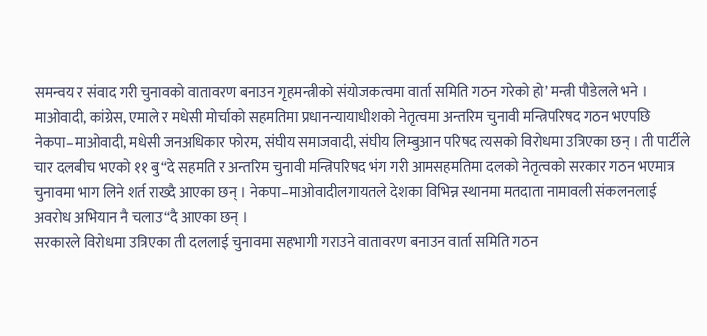समन्वय र संवाद गरी चुनावको वातावरण बनाउन गृहमन्त्रीको संयोजकत्वमा वार्ता समिति गठन गरेको हो’ मन्त्री पौडेलले भने ।
माओवादी, कांग्रेस, एमाले र मधेसी मोर्चाको सहमतिमा प्रधानन्यायाधीशको नेतृत्वमा अन्तरिम चुनावी मन्त्रिपरिषद गठन भएपछि नेकपा–माओवादी, मधेसी जनअधिकार फोरम, संघीय समाजवादी, संघीय लिम्बुआन परिषद त्यसको विरोधमा उत्रिएका छन् । ती पार्टीले चार दलबीच भएको ११ बु“दे सहमति र अन्तरिम चुनावी मन्त्रिपरिषद भंग गरी आमसहमतिमा दलको नेतृत्वको सरकार गठन भएमात्र चुनावमा भाग लिने शर्त राख्दै आएका छन् । नेकपा–माओवादीलगायतले देशका विभिन्न स्थानमा मतदाता नामावली संकलनलाई अवरोध अभियान नै चलाउ“दै आएका छन् ।
सरकारले विरोधमा उत्रिएका ती दललाई चुनावमा सहभागी गराउने वातावरण बनाउन वार्ता समिति गठन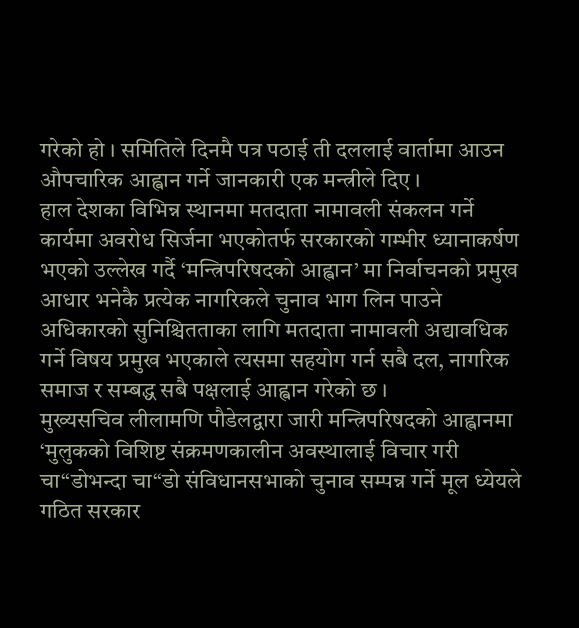गरेको हो । समितिले दिनमै पत्र पठाई ती दललाई वार्तामा आउन औपचारिक आह्वान गर्ने जानकारी एक मन्त्रीले दिए ।
हाल देशका विभिन्न स्थानमा मतदाता नामावली संकलन गर्ने कार्यमा अवरोध सिर्जना भएकोतर्फ सरकारको गम्भीर ध्यानाकर्षण भएको उल्लेख गर्दै ‘मन्त्रिपरिषदको आह्वान’ मा निर्वाचनको प्रमुख आधार भनेकै प्रत्येक नागरिकले चुनाव भाग लिन पाउने अधिकारको सुनिश्चितताका लागि मतदाता नामावली अद्यावधिक गर्ने विषय प्रमुख भएकाले त्यसमा सहयोग गर्न सबै दल, नागरिक समाज र सम्बद्ध सबै पक्षलाई आह्वान गरेको छ ।
मुख्यसचिव लीलामणि पौडेलद्वारा जारी मन्त्रिपरिषदको आह्वानमा ‘मुलुकको विशिष्ट संक्रमणकालीन अवस्थालाई विचार गरी चा“डोभन्दा चा“डो संविधानसभाको चुनाव सम्पन्न गर्ने मूल ध्येयले गठित सरकार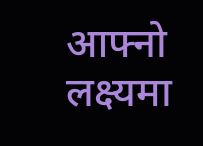आफ्नो लक्ष्यमा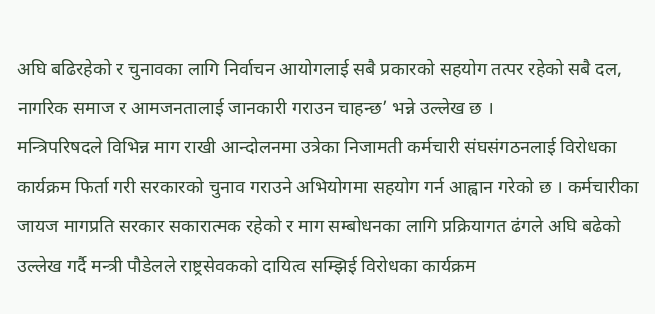अघि बढिरहेको र चुनावका लागि निर्वाचन आयोगलाई सबै प्रकारको सहयोग तत्पर रहेको सबै दल, नागरिक समाज र आमजनतालाई जानकारी गराउन चाहन्छ’ भन्ने उल्लेख छ ।
मन्त्रिपरिषदले विभिन्न माग राखी आन्दोलनमा उत्रेका निजामती कर्मचारी संघसंगठनलाई विरोधका कार्यक्रम फिर्ता गरी सरकारको चुनाव गराउने अभियोगमा सहयोग गर्न आह्वान गरेको छ । कर्मचारीका जायज मागप्रति सरकार सकारात्मक रहेको र माग सम्बोधनका लागि प्रक्रियागत ढंगले अघि बढेको उल्लेख गर्दै मन्त्री पौडेलले राष्ट्रसेवकको दायित्व सम्झिई विरोधका कार्यक्रम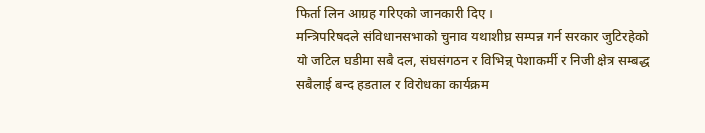फिर्ता लिन आग्रह गरिएको जानकारी दिए ।
मन्त्रिपरिषदले संविधानसभाको चुनाव यथाशीघ्र सम्पन्न गर्न सरकार जुटिरहेको यो जटिल घडीमा सबै दल, संघसंगठन र विभिन्न् पेशाकर्मी र निजी क्षेत्र सम्बद्ध सबैलाई बन्द हडताल र विरोधका कार्यक्रम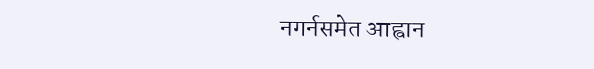नगर्नसमेत आह्वान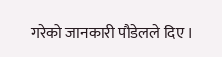गरेको जानकारी पौडेलले दिए ।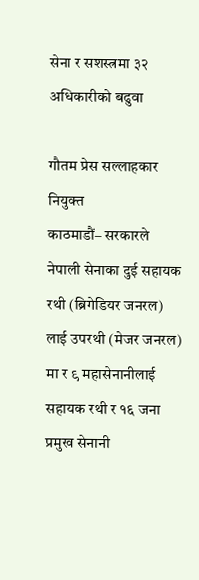सेना र सशस्त्रमा ३२ अधिकारीको बढुवा

गौतम प्रेस सल्लाहकार नियुक्त
काठमाडौं– सरकारले नेपाली सेनाका दुई सहायक रथी (ब्रिगेडियर जनरल) लाई उपरथी (मेजर जनरल) मा र ९ महासेनानीलाई सहायक रथी र १६ जना प्रमुख सेनानी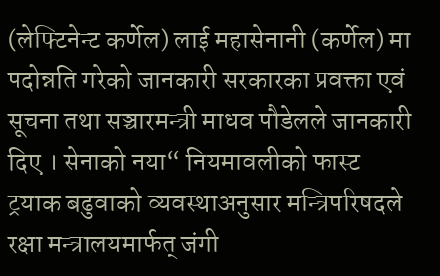(लेफ्टिनेन्ट कर्णेल) लाई महासेनानी (कर्णेल) मा पदोन्नति गरेको जानकारी सरकारका प्रवक्ता एवं सूचना तथा सञ्चारमन्त्री माधव पौडेलले जानकारी दिए । सेनाको नया“ नियमावलीको फास्ट ट्रयाक बढुवाको व्यवस्थाअनुसार मन्त्रिपरिषदले रक्षा मन्त्रालयमार्फत् जंगी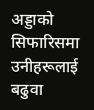अड्डाको सिफारिसमा उनीहरूलाई बढुवा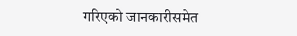गरिएको जानकारीसमेत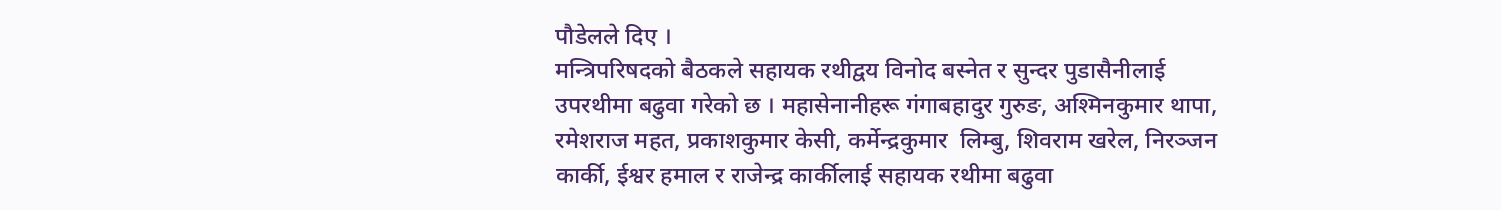पौडेलले दिए ।
मन्त्रिपरिषदको बैठकले सहायक रथीद्वय विनोद बस्नेत र सुन्दर पुडासैनीलाई उपरथीमा बढुवा गरेको छ । महासेनानीहरू गंगाबहादुर गुरुङ, अश्मिनकुमार थापा, रमेशराज महत, प्रकाशकुमार केसी, कर्मेन्द्रकुमार  लिम्बु, शिवराम खरेल, निरञ्जन कार्की, ईश्वर हमाल र राजेन्द्र कार्कीलाई सहायक रथीमा बढुवा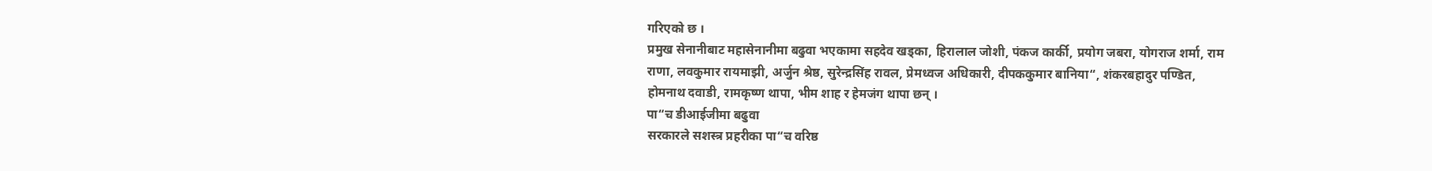गरिएको छ ।
प्रमुख सेनानीबाट महासेनानीमा बढुवा भएकामा सहदेव खड्का, हिरालाल जोशी, पंकज कार्की, प्रयोग जबरा, योगराज शर्मा, राम राणा, लवकुमार रायमाझी, अर्जुन श्रेष्ठ, सुरेन्द्रसिंह रावल, प्रेमध्वज अधिकारी, दीपककुमार बानिया“, शंकरबहादुर पण्डित, होमनाथ दवाडी, रामकृष्ण थापा, भीम शाह र हेमजंग थापा छन् ।
पा“च डीआईजीमा बढुवा
सरकारले सशस्त्र प्रहरीका पा“च वरिष्ठ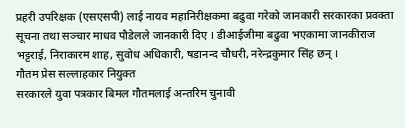प्रहरी उपरिक्षक (एसएसपी) लाई नायव महानिरीक्षकमा बढुवा गरेको जानकारी सरकारका प्रवक्ता सूचना तथा सञ्चार माधव पौडेलले जानकारी दिए । डीआईजीमा बढुवा भएकामा जानकीराज भट्टराई, निराकारम शाह, सुवोध अधिकारी, षडानन्द चौधरी, नरेन्द्रकुमार सिंह छन् ।
गौतम प्रेस सल्लाहकार नियुक्त
सरकारले युवा पत्रकार बिमल गौतमलाई अन्तरिम चुनावी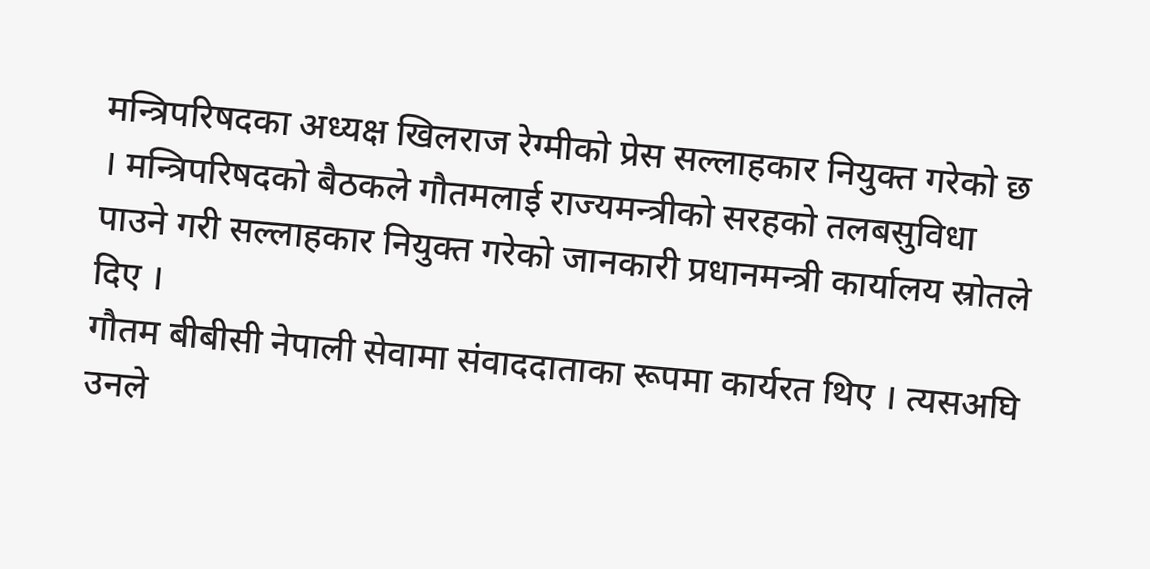मन्त्रिपरिषदका अध्यक्ष खिलराज रेग्मीको प्रेस सल्लाहकार नियुक्त गरेको छ । मन्त्रिपरिषदको बैठकले गौतमलाई राज्यमन्त्रीको सरहको तलबसुविधा पाउने गरी सल्लाहकार नियुक्त गरेको जानकारी प्रधानमन्त्री कार्यालय स्रोतले दिए ।
गौतम बीबीसी नेपाली सेवामा संवाददाताका रूपमा कार्यरत थिए । त्यसअघि उनले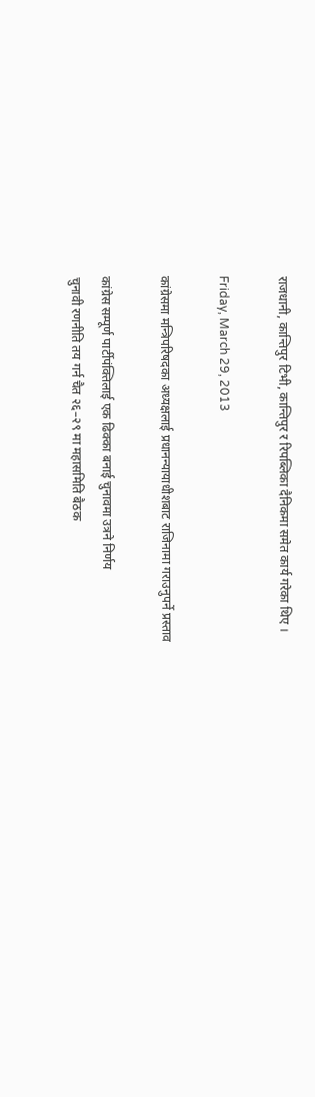राजधानी, कान्तिपुर टिभी, कान्तिपुर र रिपब्लिका दैनिकमा समेत कार्य गरेका थिए ।

Friday, March 29, 2013

कांग्रेसमा मन्त्रिपरिषदका अध्यक्षलाई प्रधानन्यायाधीशबाट राजिनामा गराउनुपर्ने प्रस्ताव

कांग्रेस सम्पूर्ण पार्टीपंक्तिलाई एक ढिक्का बनाई चुनावमा उत्रने निर्णय
चुनावी रणनीति तय गर्न चैत २६–२९ मा महासमिति बैठक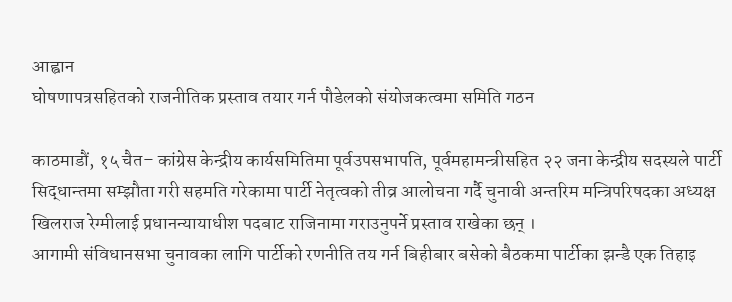आह्वान
घोषणापत्रसहितको राजनीतिक प्रस्ताव तयार गर्न पौडेलको संयोजकत्वमा समिति गठन

काठमाडौं, १५ चैत– कांग्रेस केन्द्रीय कार्यसमितिमा पूर्वउपसभापति, पूर्वमहामन्त्रीसहित २२ जना केन्द्रीय सदस्यले पार्टी सिद्धान्तमा सम्झौता गरी सहमति गरेकामा पार्टी नेतृत्वको तीव्र आलोचना गर्दै चुनावी अन्तरिम मन्त्रिपरिषदका अध्यक्ष खिलराज रेग्मीलाई प्रधानन्यायाधीश पदबाट राजिनामा गराउनुपर्ने प्रस्ताव राखेका छन् ।
आगामी संविधानसभा चुनावका लागि पार्टीको रणनीति तय गर्न बिहीबार बसेको बैठकमा पार्टीका झन्डै एक तिहाइ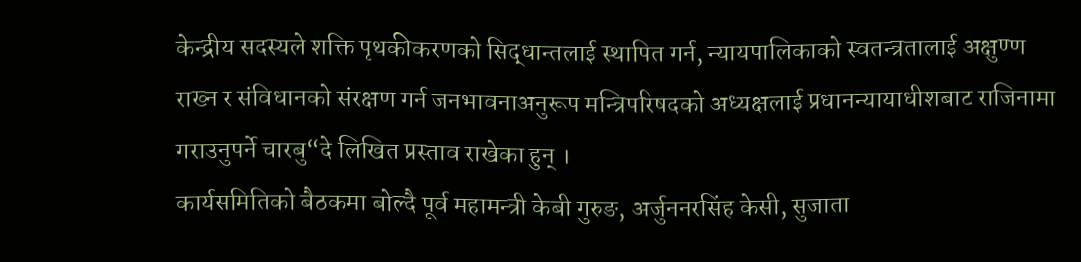केन्द्रीय सदस्यले शक्ति पृथकीकरणको सिद्धान्तलाई स्थापित गर्न, न्यायपालिकाको स्वतन्त्रतालाई अक्षुण्ण राख्न र संविधानको संरक्षण गर्न जनभावनाअनुरूप मन्त्रिपरिषदको अध्यक्षलाई प्रधानन्यायाधीशबाट राजिनामा गराउनुपर्ने चारबु“दे लिखित प्रस्ताव राखेका हुन् ।
कार्यसमितिको बैठकमा बोल्दै पूर्व महामन्त्री केबी गुरुङ, अर्जुननरसिंह केसी, सुजाता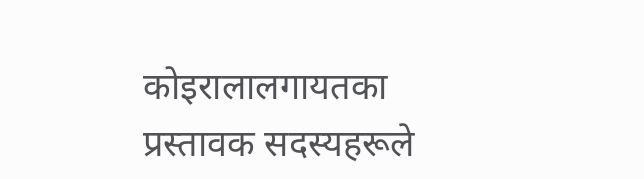कोइरालालगायतका प्रस्तावक सदस्यहरूले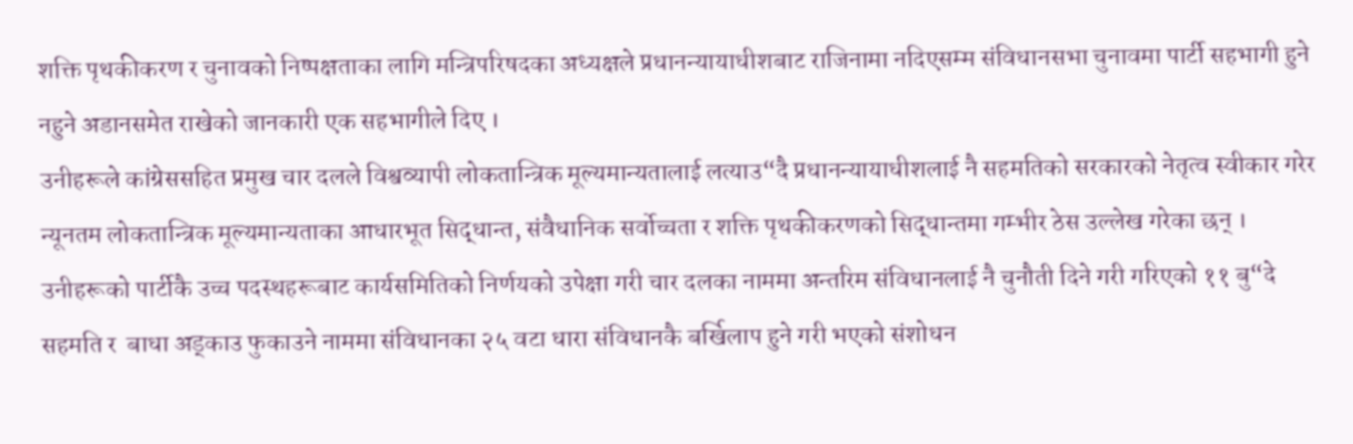शक्ति पृथकीकरण र चुनावको निष्पक्षताका लागि मन्त्रिपरिषदका अध्यक्षले प्रधानन्यायाधीशबाट राजिनामा नदिएसम्म संविधानसभा चुनावमा पार्टी सहभागी हुने नहुने अडानसमेत राखेको जानकारी एक सहभागीले दिए ।
उनीहरूले कांग्रेससहित प्रमुख चार दलले विश्वव्यापी लोकतान्त्रिक मूल्यमान्यतालाई लत्याउ“दै प्रधानन्यायाधीशलाई नै सहमतिको सरकारको नेतृत्व स्वीकार गरेर न्यूनतम लोकतान्त्रिक मूल्यमान्यताका आधारभूत सिद्धान्त, संवैधानिक सर्वोच्चता र शक्ति पृथकीकरणको सिद्धान्तमा गम्भीर ठेस उल्लेख गरेका छन् ।
उनीहरूको पार्टीकै उच्च पदस्थहरूबाट कार्यसमितिको निर्णयको उपेक्षा गरी चार दलका नाममा अन्तरिम संविधानलाई नै चुनौती दिने गरी गरिएको ११ बु“दे सहमति र  बाधा अड्काउ फुकाउने नाममा संविधानका २५ वटा धारा संविधानकै बर्खिलाप हुने गरी भएको संशोधन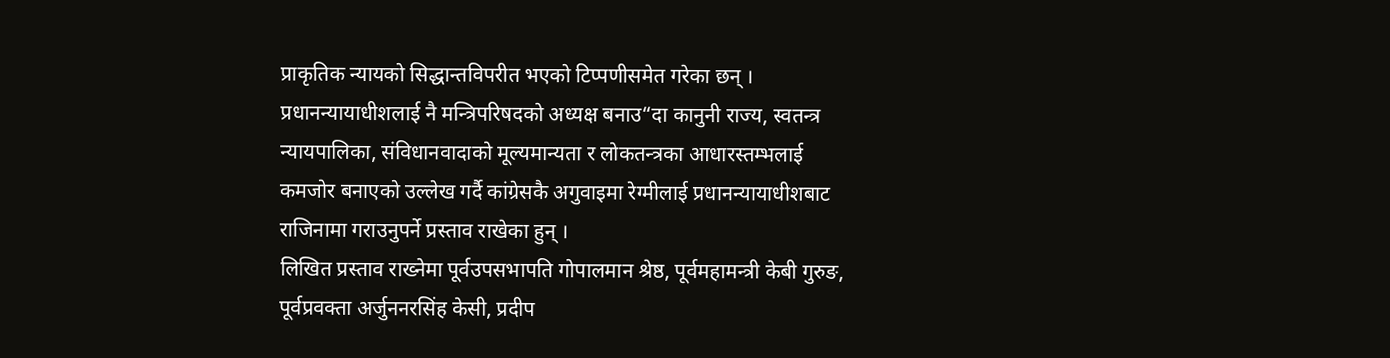प्राकृतिक न्यायको सिद्धान्तविपरीत भएको टिप्पणीसमेत गरेका छन् ।
प्रधानन्यायाधीशलाई नै मन्त्रिपरिषदको अध्यक्ष बनाउ“दा कानुनी राज्य, स्वतन्त्र न्यायपालिका, संविधानवादाको मूल्यमान्यता र लोकतन्त्रका आधारस्तम्भलाई कमजोर बनाएको उल्लेख गर्दै कांग्रेसकै अगुवाइमा रेग्मीलाई प्रधानन्यायाधीशबाट राजिनामा गराउनुपर्ने प्रस्ताव राखेका हुन् ।
लिखित प्रस्ताव राख्नेमा पूर्वउपसभापति गोपालमान श्रेष्ठ, पूर्वमहामन्त्री केबी गुरुङ, पूर्वप्रवक्ता अर्जुननरसिंह केसी, प्रदीप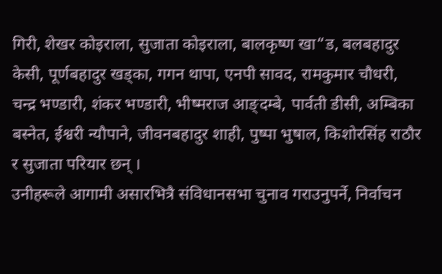गिरी, शेखर कोइराला, सुजाता कोइराला, बालकृष्ण खा“ड, बलबहादुर केसी, पूर्णबहादुर खड्का, गगन थापा, एनपी सावद, रामकुमार चौधरी, चन्द्र भण्डारी, शंकर भण्डारी, भीष्मराज आङ्दम्बे, पार्वती डीसी, अम्बिका बस्नेत, ईश्वरी न्यौपाने, जीवनबहादुर शाही, पुष्पा भुषाल, किशोरसिंह राठौर र सुजाता परियार छन् ।
उनीहरूले आगामी असारभित्रै संविधानसभा चुनाव गराउनुपर्ने, निर्वाचन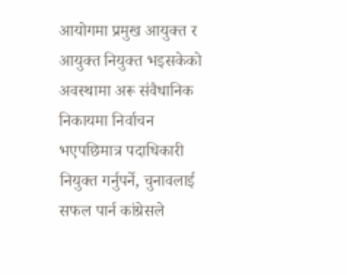आयोगमा प्रमुख आयुक्त र आयुक्त नियुक्त भइसकेको अवस्थामा अरू संवैधानिक निकायमा निर्वाचन भएपछिमात्र पदाधिकारी नियुक्त गर्नुपर्ने, चुनावलाई सफल पार्न कांग्रेसले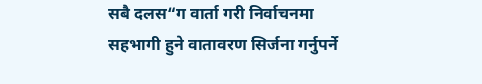सबै दलस“ग वार्ता गरी निर्वाचनमा सहभागी हुने वातावरण सिर्जना गर्नुपर्ने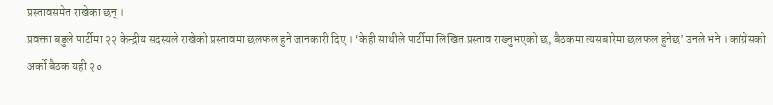प्रस्तावसमेत राखेका छन् ।
प्रवक्ता बडुले पार्टीमा २२ केन्द्रीय सदस्यले राखेको प्रस्तावमा छलफल हुने जानकारी दिए । ‘केही साथीले पार्टीमा लिखित प्रस्ताव राख्नुभएको छ, बैठकमा त्यसबारेमा छलफल हुनेछ’ उनले भने । कांग्रेसको अर्को बैठक यही २०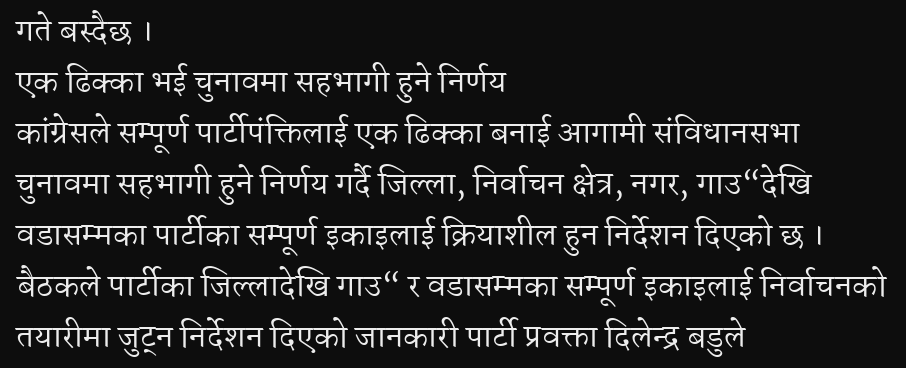गते बस्दैछ ।
एक ढिक्का भई चुनावमा सहभागी हुने निर्णय
कांग्रेसले सम्पूर्ण पार्टीपंक्तिलाई एक ढिक्का बनाई आगामी संविधानसभा चुनावमा सहभागी हुने निर्णय गर्दै जिल्ला, निर्वाचन क्षेत्र, नगर, गाउ“देखि वडासम्मका पार्टीका सम्पूर्ण इकाइलाई क्रियाशील हुन निर्देशन दिएको छ ।
बैठकले पार्टीका जिल्लादेखि गाउ“ र वडासम्मका सम्पूर्ण इकाइलाई निर्वाचनको तयारीमा जुट्न निर्देशन दिएको जानकारी पार्टी प्रवक्ता दिलेन्द्र बडुले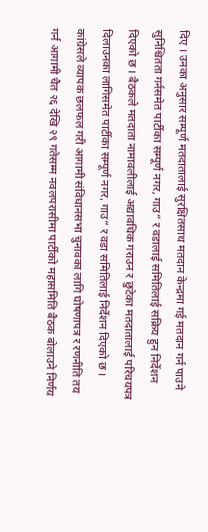दिए । उनका अनुसार सम्पूर्ण मतदातालाई सुरक्षितसाथ मतदान केन्द्रमा गई मतदान गर्न पाउने सुनिश्चितता गर्नसमेत पार्टीका सम्पूर्ण नगर, गाउ“ र वडालाई समितिलाई सक्रिय हुन निर्देशन दिएको छ । बैठकले मतदाता नामावलीलाई अद्यावधिक गराउन र छुटेका मतदातालाई परिचयपत्र दिलाउनका लागिसमेत पार्टीका सम्पूर्ण नगर, गाउ“ र वडा समितिलाई निर्देशन दिएको छ ।
कांग्रेसले व्यापक छलफल गरी आगामी संविधानसभा चुनावका लागि घोषणापत्र र रणनीति तय गर्न आगामी चैत २६ देखि २९ गतेसम्म नवलपरासीमा पार्टीको महासमिति बैठक बोलाउने निर्णय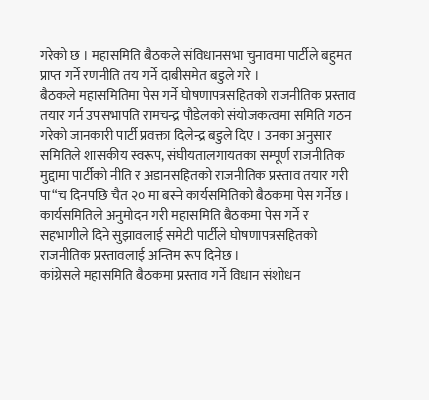गरेको छ । महासमिति बैठकले संविधानसभा चुनावमा पार्टीले बहुमत प्राप्त गर्ने रणनीति तय गर्ने दाबीसमेत बडुले गरे ।
बैठकले महासमितिमा पेस गर्ने घोषणापत्रसहितको राजनीतिक प्रस्ताव तयार गर्न उपसभापति रामचन्द्र पौडेलको संयोजकत्वमा समिति गठन गरेको जानकारी पार्टी प्रवक्ता दिलेन्द्र बडुले दिए । उनका अनुसार समितिले शासकीय स्वरूप, संघीयतालगायतका सम्पूर्ण राजनीतिक मुद्दामा पार्टीको नीति र अडानसहितको राजनीतिक प्रस्ताव तयार गरी पा“च दिनपछि चैत २० मा बस्ने कार्यसमितिको बैठकमा पेस गर्नेछ । कार्यसमितिले अनुमोदन गरी महासमिति बैठकमा पेस गर्ने र सहभागीले दिने सुझावलाई समेटी पार्टीले घोषणापत्रसहितको राजनीतिक प्रस्तावलाई अन्तिम रूप दिनेछ ।
कांग्रेसले महासमिति बैठकमा प्रस्ताव गर्ने विधान संशोधन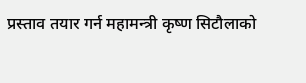प्रस्ताव तयार गर्न महामन्त्री कृष्ण सिटौलाको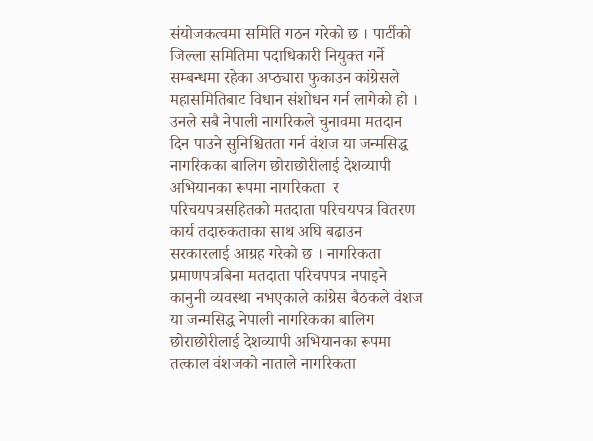संयोजकत्वमा समिति गठन गरेको छ । पार्टीको जिल्ला समितिमा पदाधिकारी नियुक्त गर्ने सम्बन्धमा रहेका अप्ठ्यारा फुकाउन कांग्रेसले महासमितिबाट विधान संशोधन गर्न लागेको हो ।
उनले सबै नेपाली नागरिकले चुनावमा मतदान दिन पाउने सुनिश्चितता गर्न वंशज या जन्मसिद्ध नागरिकका बालिग छोराछोरीलाई देशव्यापी अभियानका रूपमा नागरिकता  र परिचयपत्रसहितको मतदाता परिचयपत्र वितरण कार्य तदारुकताका साथ अघि बढाउन सरकारलाई आग्रह गरेको छ । नागरिकता प्रमाणपत्रबिना मतदाता परिचपपत्र नपाइने कानुनी व्यवस्था नभएकाले कांग्रेस बैठकले वंशज या जन्मसिद्ध नेपाली नागरिकका बालिग छोराछोरीलाई देशव्यापी अभियानका रूपमा तत्काल वंशजको नाताले नागरिकता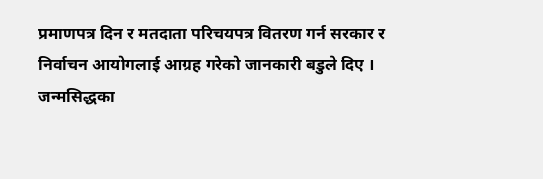प्रमाणपत्र दिन र मतदाता परिचयपत्र वितरण गर्न सरकार र निर्वाचन आयोगलाई आग्रह गरेको जानकारी बडुले दिए । जन्मसिद्धका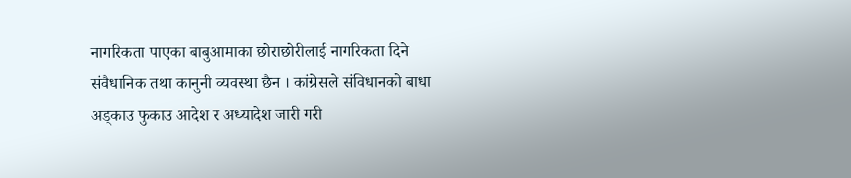नागरिकता पाएका बाबुआमाका छोराछोरीलाई नागरिकता दिने संवैधानिक तथा कानुनी व्यवस्था छैन । कांग्रेसले संविधानको बाधा अड्काउ फुकाउ आदेश र अध्यादेश जारी गरी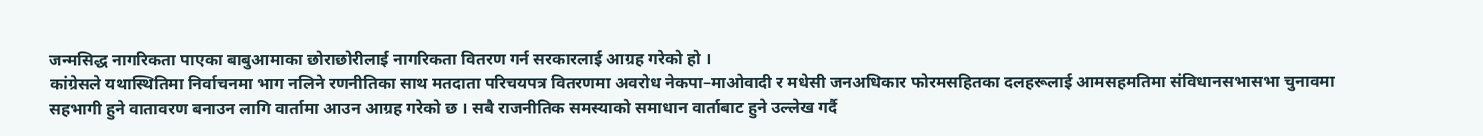जन्मसिद्ध नागरिकता पाएका बाबुआमाका छोराछोरीलाई नागरिकता वितरण गर्न सरकारलाई आग्रह गरेको हो ।
कांग्रेसले यथास्थितिमा निर्वाचनमा भाग नलिने रणनीतिका साथ मतदाता परिचयपत्र वितरणमा अवरोध नेकपा–माओवादी र मधेसी जनअधिकार फोरमसहितका दलहरूलाई आमसहमतिमा संविधानसभासभा चुनावमा सहभागी हुने वातावरण बनाउन लागि वार्तामा आउन आग्रह गरेको छ । सबै राजनीतिक समस्याको समाधान वार्ताबाट हुने उल्लेख गर्दै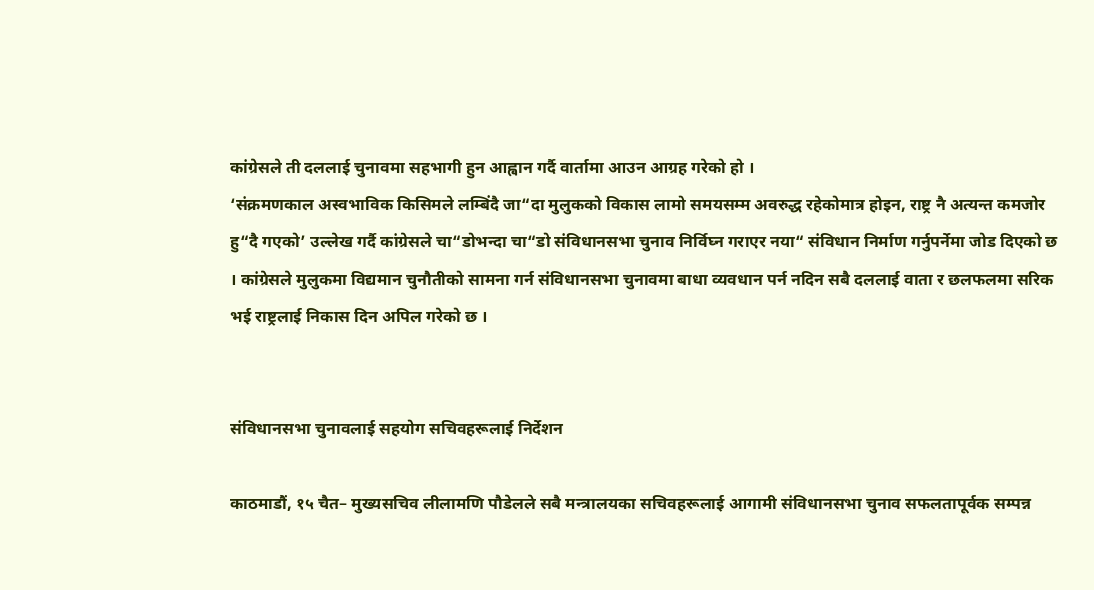कांग्रेसले ती दललाई चुनावमा सहभागी हुन आह्वान गर्दै वार्तामा आउन आग्रह गरेको हो ।
‘संक्रमणकाल अस्वभाविक किसिमले लम्बिंदै जा“दा मुलुकको विकास लामो समयसम्म अवरुद्ध रहेकोमात्र होइन, राष्ट्र नै अत्यन्त कमजोर हु“दै गएको’ उल्लेख गर्दै कांग्रेसले चा“डोभन्दा चा“डो संविधानसभा चुनाव निर्विघ्न गराएर नया“ संविधान निर्माण गर्नुपर्नेमा जोड दिएको छ । कांग्रेसले मुलुकमा विद्यमान चुनौतीको सामना गर्न संविधानसभा चुनावमा बाधा व्यवधान पर्न नदिन सबै दललाई वाता र छलफलमा सरिक भई राष्ट्रलाई निकास दिन अपिल गरेको छ ।


संविधानसभा चुनावलाई सहयोग सचिवहरूलाई निर्देशन

काठमाडौं, १५ चैत– मुख्यसचिव लीलामणि पौडेलले सबै मन्त्रालयका सचिवहरूलाई आगामी संविधानसभा चुनाव सफलतापूर्वक सम्पन्न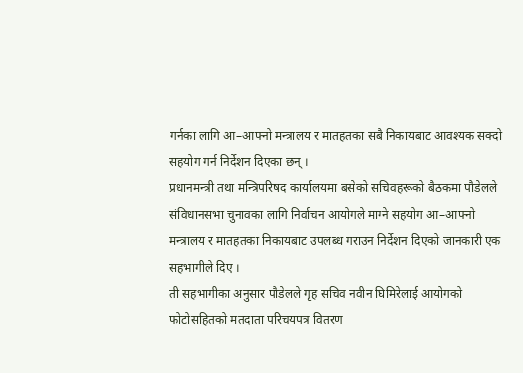गर्नका लागि आ–आफ्नो मन्त्रालय र मातहतका सबै निकायबाट आवश्यक सक्दो सहयोग गर्न निर्देशन दिएका छन् ।
प्रधानमन्त्री तथा मन्त्रिपरिषद कार्यालयमा बसेको सचिवहरूको बैठकमा पौडेलले संविधानसभा चुनावका लागि निर्वाचन आयोगले माग्ने सहयोग आ–आफ्नो मन्त्रालय र मातहतका निकायबाट उपलब्ध गराउन निर्देशन दिएको जानकारी एक सहभागीले दिए ।
ती सहभागीका अनुसार पौडेलले गृह सचिव नवीन घिमिरेलाई आयोगको फोटोसहितको मतदाता परिचयपत्र वितरण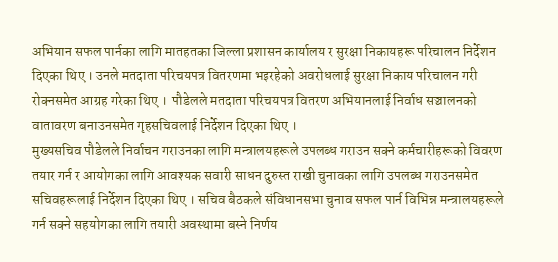अभियान सफल पार्नका लागि मातहतका जिल्ला प्रशासन कार्यालय र सुरक्षा निकायहरू परिचालन निर्देशन दिएका थिए । उनले मतदाता परिचयपत्र वितरणमा भइरहेको अवरोधलाई सुरक्षा निकाय परिचालन गरी रोक्नसमेत आग्रह गरेका थिए ।  पौडेलले मतदाता परिचयपत्र वितरण अभियानलाई निर्वाध सञ्चालनको वातावरण बनाउनसमेत गृहसचिवलाई निर्देशन दिएका थिए ।
मुख्यसचिव पौडेलले निर्वाचन गराउनका लागि मन्त्रालयहरूले उपलब्ध गराउन सक्ने कर्मचारीहरूको विवरण तयार गर्न र आयोगका लागि आवश्यक सवारी साधन दुरुस्त राखी चुनावका लागि उपलब्ध गराउनसमेत सचिवहरूलाई निर्देशन दिएका थिए । सचिव बैठकले संविधानसभा चुनाव सफल पार्न विभिन्न मन्त्रालयहरूले गर्न सक्ने सहयोगका लागि तयारी अवस्थामा बस्ने निर्णय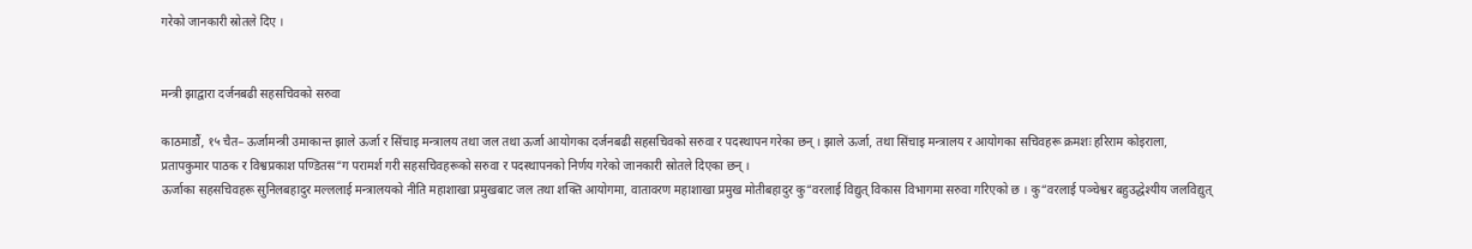गरेको जानकारी स्रोतले दिए ।


मन्त्री झाद्वारा दर्जनबढी सहसचिवको सरुवा

काठमाडौं, १५ चैत– ऊर्जामन्त्री उमाकान्त झाले ऊर्जा र सिंचाइ मन्त्रालय तथा जल तथा ऊर्जा आयोगका दर्जनबढी सहसचिवको सरुवा र पदस्थापन गरेका छन् । झाले ऊर्जा, तथा सिंचाइ मन्त्रालय र आयोगका सचिवहरू क्रमशः हरिराम कोइराला, प्रतापकुमार पाठक र विश्वप्रकाश पण्डितस“ग परामर्श गरी सहसचिवहरूको सरुवा र पदस्थापनको निर्णय गरेको जानकारी स्रोतले दिएका छन् ।
ऊर्जाका सहसचिवहरू सुनिलबहादुर मल्ललाई मन्त्रालयको नीति महाशाखा प्रमुखबाट जल तथा शक्ति आयोगमा, वातावरण महाशाखा प्रमुख मोतीबहादुर कु“वरलाई विद्युत् विकास विभागमा सरुवा गरिएको छ । कु“वरलाई पञ्चेश्वर बहुउद्धेश्यीय जलविद्युत्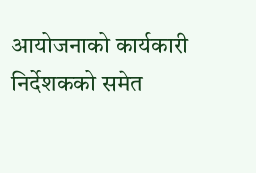आयोजनाको कार्यकारी निर्देशकको समेत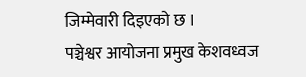जिम्मेवारी दिइएको छ ।
पञ्चेश्वर आयोजना प्रमुख केशवध्वज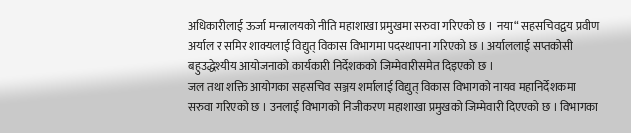अधिकारीलाई ऊर्जा मन्त्रालयको नीति महाशाखा प्रमुखमा सरुवा गरिएको छ । नया“ सहसचिवद्वय प्रवीण अर्याल र समिर शाक्यलाई विद्युत् विकास विभागमा पदस्थापना गरिएको छ । अर्याललाई सप्तकोसी बहुउद्धेश्यीय आयोजनाको कार्यकारी निर्देशकको जिम्मेवारीसमेत दिइएको छ ।
जल तथा शक्ति आयोगका सहसचिव सञ्जय शर्मालाई विद्युत् विकास विभागको नायव महानिर्देशकमा सरुवा गरिएको छ । उनलाई विभागको निजीकरण महाशाखा प्रमुखको जिम्मेवारी दिएएको छ । विभागका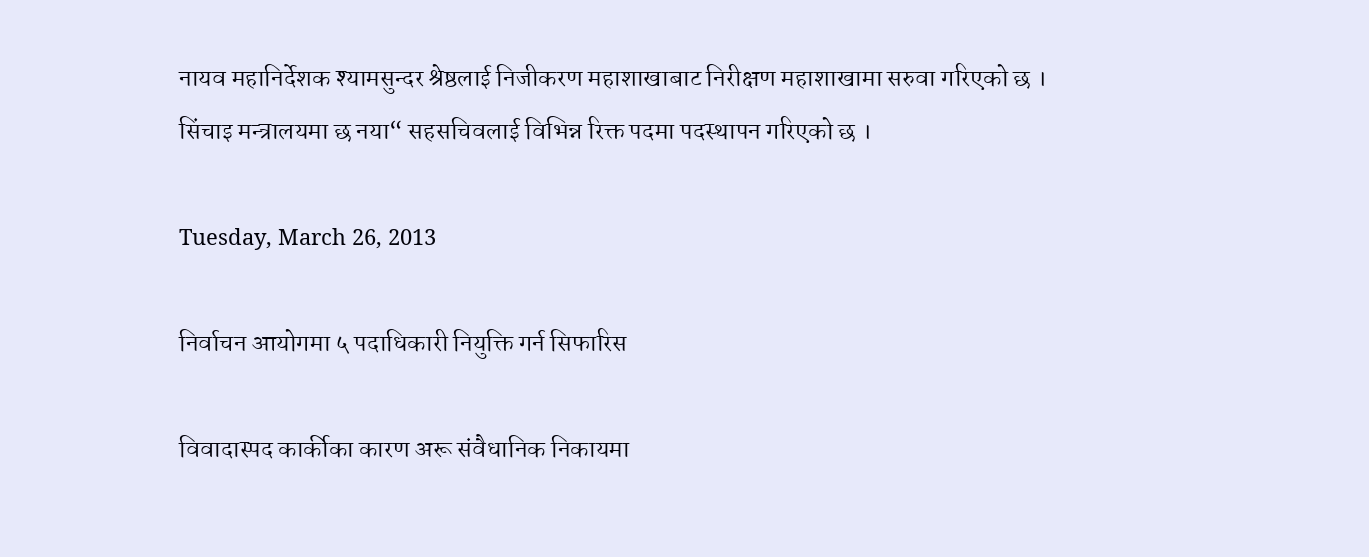नायव महानिर्देशक श्यामसुन्दर श्रेष्ठलाई निजीकरण महाशाखाबाट निरीक्षण महाशाखामा सरुवा गरिएको छ । सिंचाइ मन्त्रालयमा छ नया“ सहसचिवलाई विभिन्न रिक्त पदमा पदस्थापन गरिएको छ ।

Tuesday, March 26, 2013

निर्वाचन आयोगमा ५ पदाधिकारी नियुक्ति गर्न सिफारिस

विवादास्पद कार्कीका कारण अरू संवैधानिक निकायमा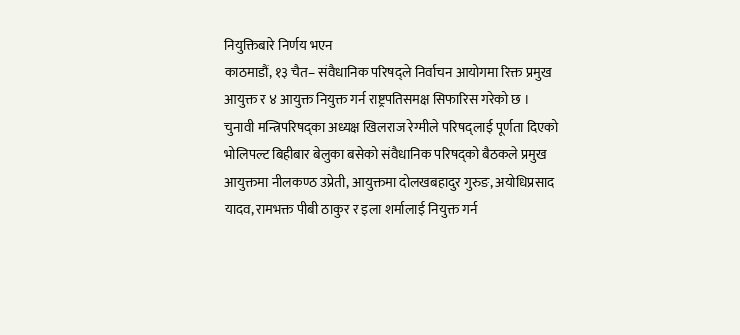नियुक्तिबारे निर्णय भएन
काठमाडौं, १३ चैत– संवैधानिक परिषद्ले निर्वाचन आयोगमा रिक्त प्रमुख आयुक्त र ४ आयुक्त नियुक्त गर्न राष्ट्रपतिसमक्ष सिफारिस गरेको छ ।
चुनावी मन्त्रिपरिषद्का अध्यक्ष खिलराज रेग्मीले परिषद्लाई पूर्णता दिएको भोलिपल्ट बिहीबार बेलुका बसेको संवैधानिक परिषद्को बैठकले प्रमुख आयुक्तमा नीलकण्ठ उप्रेती, आयुक्तमा दोलखबहादुर गुरुङ, अयोधिप्रसाद यादव, रामभक्त पीबी ठाकुर र इला शर्मालाई नियुक्त गर्न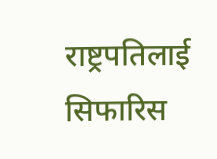राष्ट्रपतिलाई सिफारिस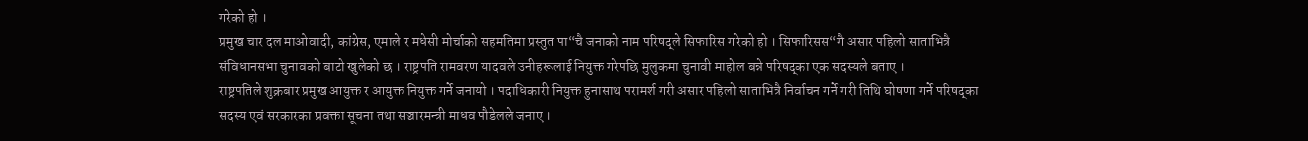गरेको हो ।
प्रमुख चार दल माओवादी, कांग्रेस, एमाले र मधेसी मोर्चाको सहमतिमा प्रस्तुत पा“चै जनाको नाम परिषद्ले सिफारिस गरेको हो । सिफारिसस“गै असार पहिलो साताभित्रै संविधानसभा चुनावको बाटो खुलेको छ । राष्ट्रपति रामवरण यादवले उनीहरूलाई नियुक्त गरेपछि मुलुकमा चुनावी माहोल बन्ने परिषद्का एक सदस्यले बताए ।
राष्ट्रपतिले शुक्रबार प्रमुख आयुक्त र आयुक्त नियुक्त गर्ने जनायो । पदाधिकारी नियुक्त हुनासाथ परामर्श गरी असार पहिलो साताभित्रै निर्वाचन गर्ने गरी तिथि घोषणा गर्ने परिषद्का सदस्य एवं सरकारका प्रवक्ता सूचना तथा सञ्चारमन्त्री माधव पौडेलले जनाए ।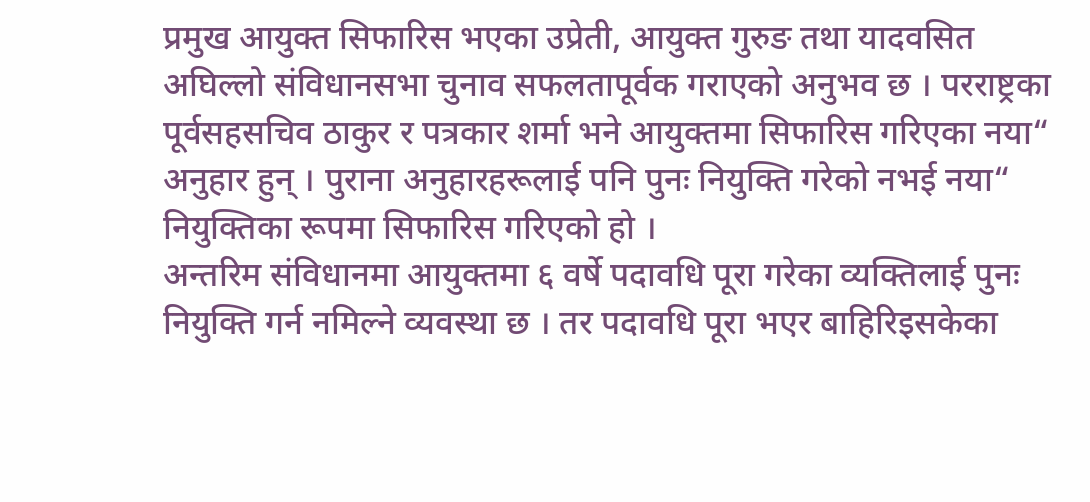प्रमुख आयुक्त सिफारिस भएका उप्रेती, आयुक्त गुरुङ तथा यादवसित अघिल्लो संविधानसभा चुनाव सफलतापूर्वक गराएको अनुभव छ । परराष्ट्रका पूर्वसहसचिव ठाकुर र पत्रकार शर्मा भने आयुक्तमा सिफारिस गरिएका नया“ अनुहार हुन् । पुराना अनुहारहरूलाई पनि पुनः नियुक्ति गरेको नभई नया“ नियुक्तिका रूपमा सिफारिस गरिएको हो ।
अन्तरिम संविधानमा आयुक्तमा ६ वर्षे पदावधि पूरा गरेका व्यक्तिलाई पुनः नियुक्ति गर्न नमिल्ने व्यवस्था छ । तर पदावधि पूरा भएर बाहिरिइसकेका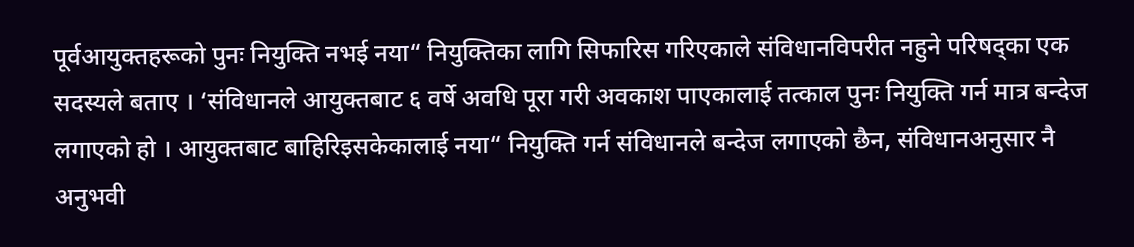पूर्वआयुक्तहरूको पुनः नियुक्ति नभई नया“ नियुक्तिका लागि सिफारिस गरिएकाले संविधानविपरीत नहुने परिषद्का एक सदस्यले बताए । ‘संविधानले आयुक्तबाट ६ वर्षे अवधि पूरा गरी अवकाश पाएकालाई तत्काल पुनः नियुक्ति गर्न मात्र बन्देज लगाएको हो । आयुक्तबाट बाहिरिइसकेकालाई नया“ नियुक्ति गर्न संविधानले बन्देज लगाएको छैन, संविधानअनुसार नै अनुभवी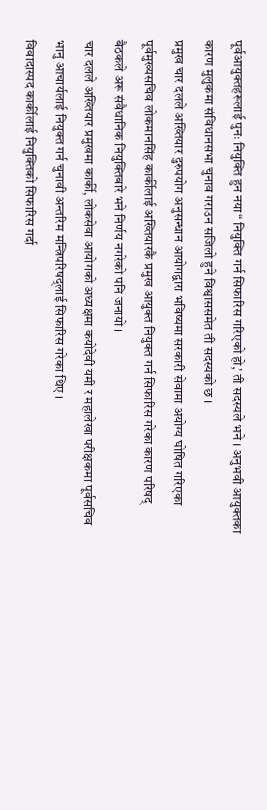पूर्वआयुक्तहरूलाई पुनः नियुक्ति हुन नया“ नियुक्ति गर्न सिफारिस गरिएको हो,’ ती सदस्यले भने । अनुभवी आयुक्तका कारण मुलुकमा संविधानसभा चुनाव गराउन सजिलो हुने विश्वाससमेत ती सदस्यको छ ।
प्रमुख चार दलले अख्तियार दुरुपयोग अनुसन्धान आयोगद्वारा भविष्यमा सरकारी सेवामा अयोग्य घोषित गरिएका पूर्वमुख्यसचिव लोकमानसिंह कार्कीलाई अख्तियारकै प्रमुख आयुक्त नियुक्त गर्न सिफारिस गरेका कारण परिषद् बैठकले अरू संवैधानिक नियुक्तिबारे भने निर्णय नगरेको पनि जनायो ।
चार दलले अख्तियार प्रमुखमा कार्की, लोकसेवा आयोगको अध्यक्षमा कयोदेवी यमी र महालेखा परीक्षकमा पूर्वसचिव भानु आचार्यलाई नियुक्त गर्न चुनावी अन्तरिम मन्त्रिपरिषद्लाई सिफारिस गरेका थिए ।
विवादास्पद कार्कीलाई नियुक्तिको सिफारिस गर्दा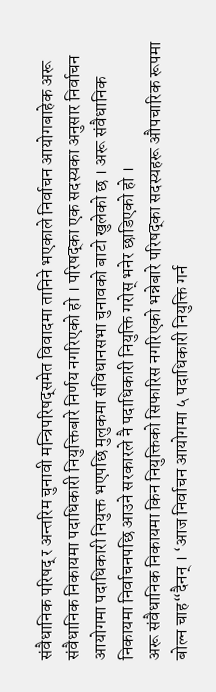संवैधानिक परिषद् र अन्तरिम चुनावी मन्त्रिपरिषद्समेत विवादमा तानिने भएकाले निर्वाचन आयोगबाहेक अरू संवैधानिक निकायमा पदाधिकारी नियुक्तिबारे निर्णय नगरिएको हो । परिषद्का एक सदस्यका अनुसार निर्वाचन आयोगमा पदाधिकारी नियुक्त भएपछि मुलुकमा संविधानसभा चुनावको बाटो खुलेको छ । अरू संवैधानिक निकायमा निर्वाचनपछि आउने सरकारले नै पदाधिकारी नियुक्ति गरोस् भनेर छाडिएको हो ।
अरू संवैधानिक निकायमा किन नियुक्तिको सिफारिस नगरिएको भन्नेबारे परिषद्का सदस्यहरू औपचारिक रूपमा बोल्न चाह“दैनन् । ‘आज निर्वाचन आयोगमा ५ पदाधिकारी नियुक्ति गर्न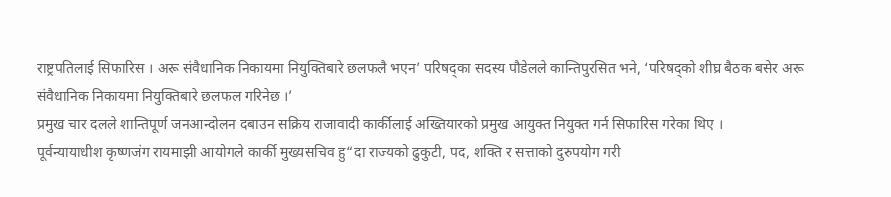राष्ट्रपतिलाई सिफारिस । अरू संवैधानिक निकायमा नियुक्तिबारे छलफलै भएन’ परिषद्का सदस्य पौडेलले कान्तिपुरसित भने, ‘परिषद्को शीघ्र बैठक बसेर अरू संवैधानिक निकायमा नियुक्तिबारे छलफल गरिनेछ ।’
प्रमुख चार दलले शान्तिपूर्ण जनआन्दोलन दबाउन सक्रिय राजावादी कार्कीलाई अख्तियारको प्रमुख आयुक्त नियुक्त गर्न सिफारिस गरेका थिए ।
पूर्वन्यायाधीश कृष्णजंग रायमाझी आयोगले कार्की मुख्यसचिव हु“दा राज्यको ढुकुटी, पद, शक्ति र सत्ताको दुरुपयोग गरी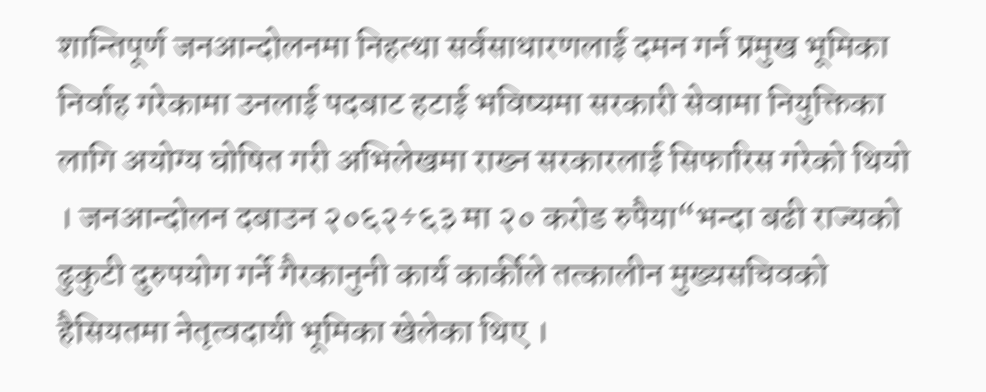शान्तिपूर्ण जनआन्दोलनमा निहत्था सर्वसाधारणलाई दमन गर्न प्रमुख भूमिका निर्वाह गरेकामा उनलाई पदबाट हटाई भविष्यमा सरकारी सेवामा नियुक्तिका लागि अयोग्य घोषित गरी अभिलेखमा राख्न सरकारलाई सिफारिस गरेको थियो । जनआन्दोलन दबाउन २०६२÷६३ मा २० करोड रुपैया“भन्दा बढी राज्यको ढुकुटी दुरुपयोग गर्ने गैरकानुनी कार्य कार्कीले तत्कालीन मुख्यसचिवको हैसियतमा नेतृत्वदायी भूमिका खेलेका थिए ।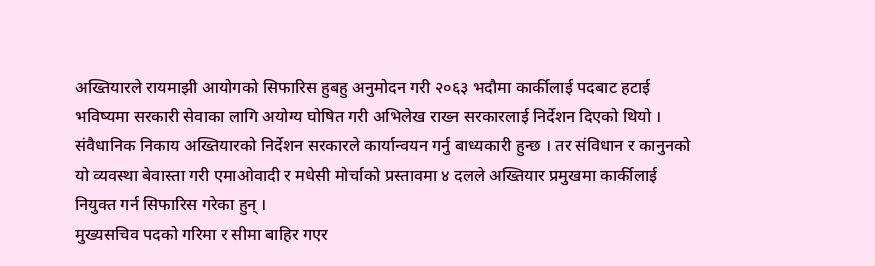अख्तियारले रायमाझी आयोगको सिफारिस हुबहु अनुमोदन गरी २०६३ भदौमा कार्कीलाई पदबाट हटाई भविष्यमा सरकारी सेवाका लागि अयोग्य घोषित गरी अभिलेख राख्न सरकारलाई निर्देशन दिएको थियो । संवैधानिक निकाय अख्तियारको निर्देशन सरकारले कार्यान्वयन गर्नु बाध्यकारी हुन्छ । तर संविधान र कानुनको यो व्यवस्था बेवास्ता गरी एमाओवादी र मधेसी मोर्चाको प्रस्तावमा ४ दलले अख्तियार प्रमुखमा कार्कीलाई नियुक्त गर्न सिफारिस गरेका हुन् ।
मुख्यसचिव पदको गरिमा र सीमा बाहिर गएर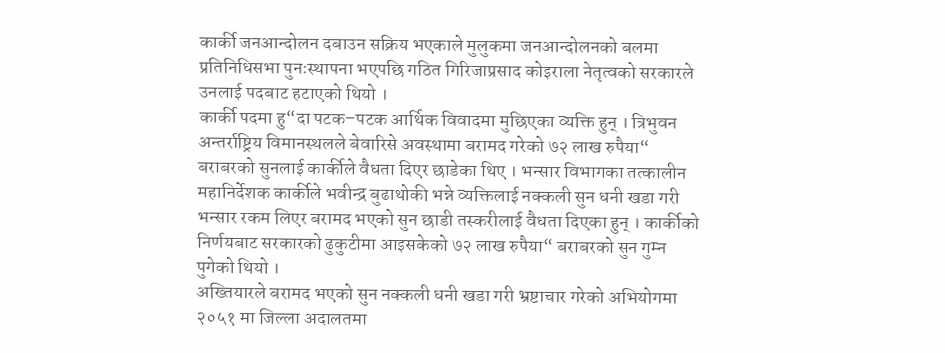कार्की जनआन्दोलन दबाउन सक्रिय भएकाले मुलुकमा जनआन्दोलनको बलमा प्रतिनिधिसभा पुनःस्थापना भएपछि गठित गिरिजाप्रसाद कोइराला नेतृत्वको सरकारले उनलाई पदबाट हटाएको थियो ।
कार्की पदमा हु“दा पटक–पटक आर्थिक विवादमा मुछिएका व्यक्ति हुन् । त्रिभुवन अन्तर्राष्ट्रिय विमानस्थलले बेवारिसे अवस्थामा बरामद गरेको ७२ लाख रुपैया“ बराबरको सुनलाई कार्कीले वैधता दिएर छाडेका थिए । भन्सार विभागका तत्कालीन महानिर्देशक कार्कीले भवीन्द्र बुढाथोकी भन्ने व्यक्तिलाई नक्कली सुन धनी खडा गरी भन्सार रकम लिएर बरामद भएको सुन छाडी तस्करीलाई वैधता दिएका हुन् । कार्कीको निर्णयबाट सरकारको ढुकुटीमा आइसकेको ७२ लाख रुपैया“ बराबरको सुन गुम्न पुगेको थियो ।
अख्तियारले बरामद भएको सुन नक्कली धनी खडा गरी भ्रष्टाचार गरेको अभियोगमा २०५१ मा जिल्ला अदालतमा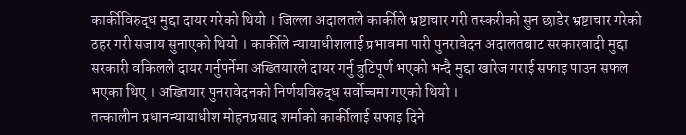कार्कीविरुद्ध मुद्दा दायर गरेको थियो । जिल्ला अदालतले कार्कीले भ्रष्टाचार गरी तस्करीको सुन छाडेर भ्रष्टाचार गरेको ठहर गरी सजाय सुनाएको थियो । कार्कीले न्यायाधीशलाई प्रभावमा पारी पुनरावेदन अदालतबाट सरकारवादी मुद्दा सरकारी वकिलले दायर गर्नुपर्नेमा अख्तियारले दायर गर्नु त्रुटिपूर्ण भएको भन्दै मुद्दा खारेज गराई सफाइ पाउन सफल भएका थिए । अख्तियार पुनरावेदनको निर्णयविरुद्ध सर्वोच्चमा गएको थियो ।
तत्कालीन प्रधानन्यायाधीश मोहनप्रसाद शर्माको कार्कीलाई सफाइ दिने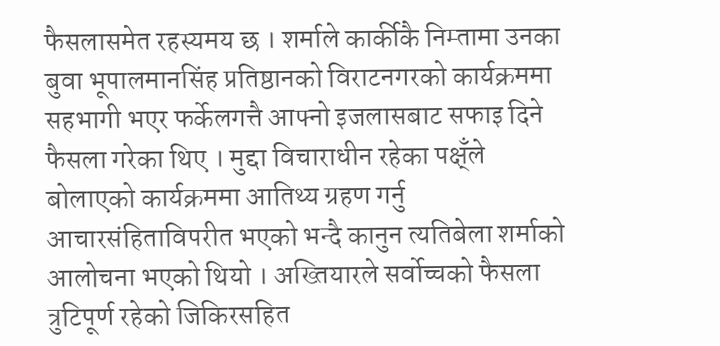फैसलासमेत रहस्यमय छ । शर्माले कार्कीकै निम्तामा उनका बुवा भूपालमानसिंह प्रतिष्ठानको विराटनगरको कार्यक्रममा सहभागी भएर फर्केलगत्तै आफ्नो इजलासबाट सफाइ दिने फैसला गरेका थिए । मुद्दा विचाराधीन रहेका पक्ष्ँले बोलाएको कार्यक्रममा आतिथ्य ग्रहण गर्नु आचारसंहिताविपरीत भएको भन्दै कानुन त्यतिबेला शर्माको आलोचना भएको थियो । अख्तियारले सर्वोच्चको फैसला त्रुटिपूर्ण रहेको जिकिरसहित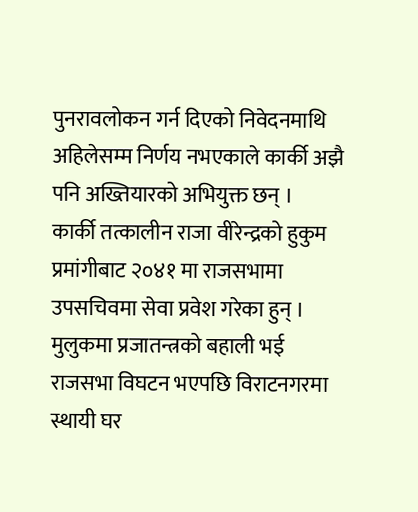पुनरावलोकन गर्न दिएको निवेदनमाथि अहिलेसम्म निर्णय नभएकाले कार्की अझै पनि अख्तियारको अभियुक्त छन् ।
कार्की तत्कालीन राजा वीरेन्द्रको हुकुम प्रमांगीबाट २०४१ मा राजसभामा उपसचिवमा सेवा प्रवेश गरेका हुन् । मुलुकमा प्रजातन्त्रको बहाली भई राजसभा विघटन भएपछि विराटनगरमा स्थायी घर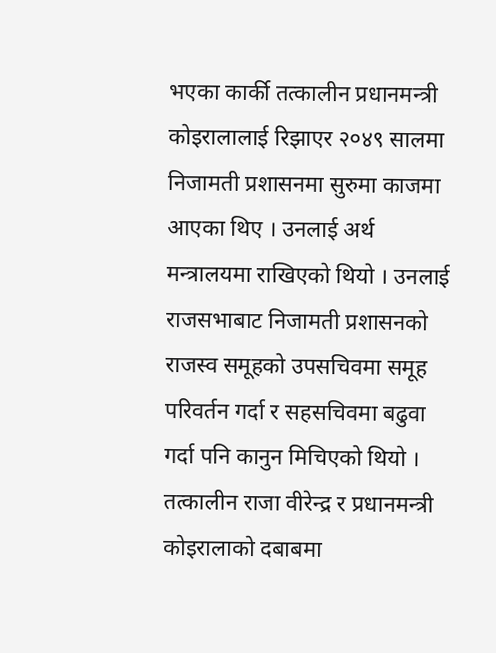भएका कार्की तत्कालीन प्रधानमन्त्री कोइरालालाई रिझाएर २०४९ सालमा निजामती प्रशासनमा सुरुमा काजमा आएका थिए । उनलाई अर्थ मन्त्रालयमा राखिएको थियो । उनलाई राजसभाबाट निजामती प्रशासनको राजस्व समूहको उपसचिवमा समूह परिवर्तन गर्दा र सहसचिवमा बढुवा गर्दा पनि कानुन मिचिएको थियो ।
तत्कालीन राजा वीरेन्द्र र प्रधानमन्त्री कोइरालाको दबाबमा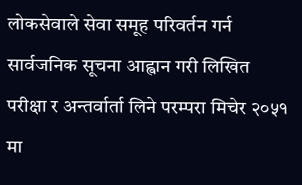लोकसेवाले सेवा समूह परिवर्तन गर्न सार्वजनिक सूचना आह्वान गरी लिखित परीक्षा र अन्तर्वार्ता लिने परम्परा मिचेर २०५१ मा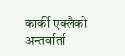कार्की एक्लैको अन्तर्वार्ता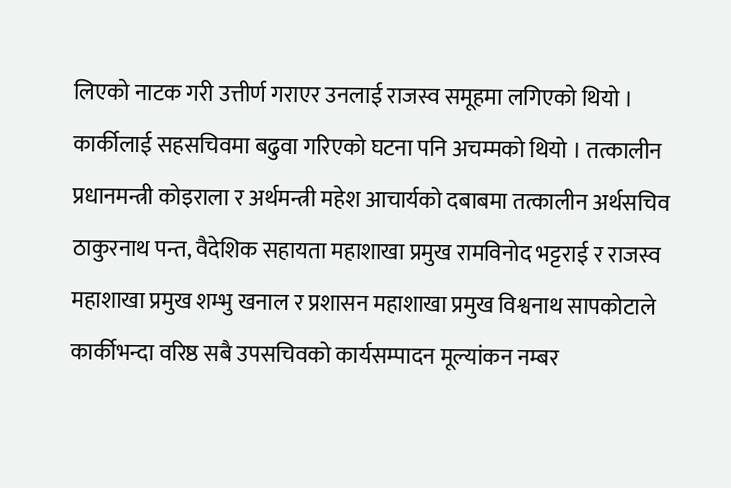लिएको नाटक गरी उत्तीर्ण गराएर उनलाई राजस्व समूहमा लगिएको थियो ।
कार्कीलाई सहसचिवमा बढुवा गरिएको घटना पनि अचम्मको थियो । तत्कालीन प्रधानमन्त्री कोइराला र अर्थमन्त्री महेश आचार्यको दबाबमा तत्कालीन अर्थसचिव ठाकुरनाथ पन्त, वैदेशिक सहायता महाशाखा प्रमुख रामविनोद भट्टराई र राजस्व महाशाखा प्रमुख शम्भु खनाल र प्रशासन महाशाखा प्रमुख विश्वनाथ सापकोटाले कार्कीभन्दा वरिष्ठ सबै उपसचिवको कार्यसम्पादन मूल्यांकन नम्बर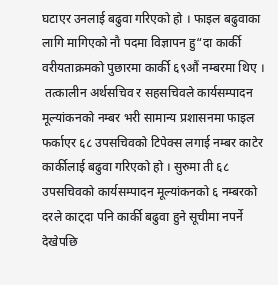घटाएर उनलाई बढुवा गरिएको हो । फाइल बढुवाका लागि मागिएको नौ पदमा विज्ञापन हु“दा कार्की वरीयताक्रमको पुछारमा कार्की ६९औं नम्बरमा थिए ।
 तत्कालीन अर्थसचिव र सहसचिवले कार्यसम्पादन मूल्यांकनको नम्बर भरी सामान्य प्रशासनमा फाइल फर्काएर ६८ उपसचिवको टिपेक्स लगाई नम्बर काटेर कार्कीलाई बढुवा गरिएको हो । सुरुमा ती ६८ उपसचिवको कार्यसम्पादन मूल्यांकनको ६ नम्बरको दरले काट्दा पनि कार्की बढुवा हुने सूचीमा नपर्ने देखेपछि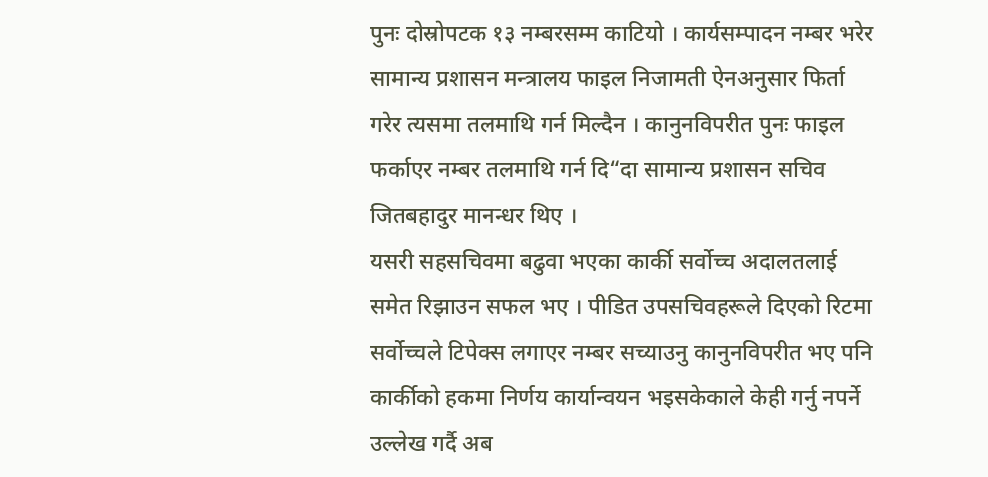पुनः दोस्रोपटक १३ नम्बरसम्म काटियो । कार्यसम्पादन नम्बर भरेर सामान्य प्रशासन मन्त्रालय फाइल निजामती ऐनअनुसार फिर्ता गरेर त्यसमा तलमाथि गर्न मिल्दैन । कानुनविपरीत पुनः फाइल फर्काएर नम्बर तलमाथि गर्न दि“दा सामान्य प्रशासन सचिव जितबहादुर मानन्धर थिए ।
यसरी सहसचिवमा बढुवा भएका कार्की सर्वोच्च अदालतलाई समेत रिझाउन सफल भए । पीडित उपसचिवहरूले दिएको रिटमा सर्वोच्चले टिपेक्स लगाएर नम्बर सच्याउनु कानुनविपरीत भए पनि कार्कीको हकमा निर्णय कार्यान्वयन भइसकेकाले केही गर्नु नपर्ने उल्लेख गर्दै अब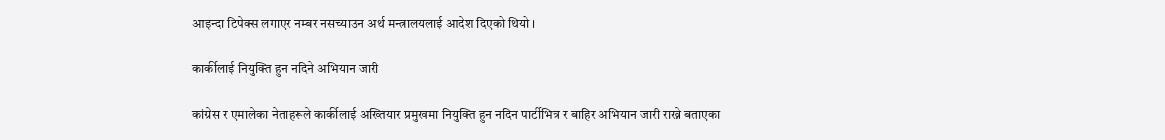आइन्दा टिपेक्स लगाएर नम्बर नसच्याउन अर्थ मन्त्रालयलाई आदेश दिएको थियो ।

कार्कीलाई नियुक्ति हुन नदिने अभियान जारी

कांग्रेस र एमालेका नेताहरूले कार्कीलाई अख्तियार प्रमुखमा नियुक्ति हुन नदिन पार्टीभित्र र बाहिर अभियान जारी राख्ने बताएका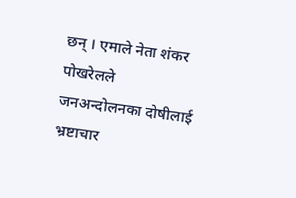छन् । एमाले नेता शंकर पोखरेलले जनअन्दोलनका दोषीलाई भ्रष्टाचार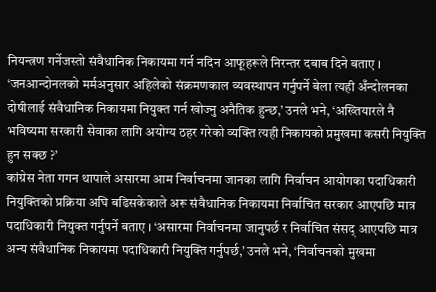नियन्त्रण गर्नेजस्तो संवैधानिक निकायमा गर्न नदिन आफूहरूले निरन्तर दबाब दिने बताए ।
‘जनआन्दोनलको मर्मअनुसार अहिलेको संक्रमणकाल व्यवस्थापन गर्नुपर्ने बेला त्यही अँन्दोलनका दोषीलाई संवैधानिक निकायमा नियुक्त गर्न खोज्नु अनैतिक हुन्छ,’ उनले भने, ‘अख्तियारले नै भविष्यमा सरकारी सेवाका लागि अयोग्य ठहर गरेको व्यक्ति त्यही निकायको प्रमुखमा कसरी नियुक्ति हुन सक्छ ?’
कांग्रेस नेता गगन थापाले असारमा आम निर्वाचनमा जानका लागि निर्वाचन आयोगका पदाधिकारी नियुक्तिको प्रक्रिया अघि बढिसकेकाले अरू संवैधानिक निकायमा निर्वाचित सरकार आएपछि मात्र पदाधिकारी नियुक्त गर्नुपर्ने बताए । ‘असारमा निर्वाचनमा जानुपर्छ र निर्वाचित संसद् आएपछि मात्र अन्य संवैधानिक निकायमा पदाधिकारी नियुक्ति गर्नुपर्छ,’ उनले भने, ‘निर्वाचनको मुखमा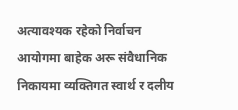अत्यावश्यक रहेको निर्वाचन आयोगमा बाहेक अरू संवैधानिक निकायमा व्यक्तिगत स्वार्थ र दलीय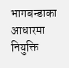भागबन्डाका आधारमा नियुक्ति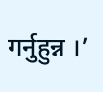गर्नुहुन्न ।’